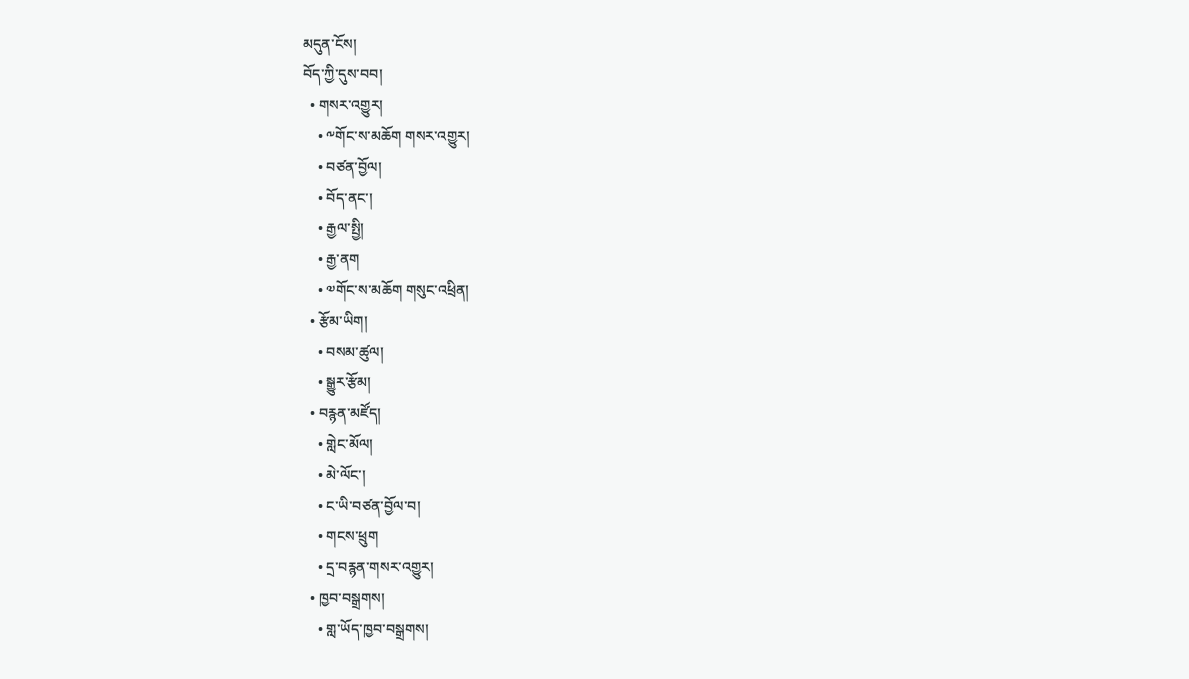མདུན་ངོས།
བོད་ཀྱི་དུས་བབ།
  • གསར་འགྱུར།
    • ༸གོང་ས་མཆོག གསར་འགྱུར།
    • བཙན་བྱོལ།
    • བོད་ནང་།
    • རྒྱལ་སྤྱི།
    • རྒྱ་ནག
    • ༧གོང་ས་མཆོག གསུང་འཕྲིན།
  • རྩོམ་ཡིག།
    • བསམ་ཚུལ།
    • སྒྱུར་རྩོམ།
  • བརྙན་མཛོད།
    • གླེང་མོལ།
    • མེ་ལོང་།
    • ང་ཡི་བཙན་བྱོལ་བ།
    • གངས་ཕྲུག
    • དྲ་བརྙན་གསར་འགྱུར།
  • ཁྱབ་བསྒྲགས།
    • གླ་ཡོད་ཁྱབ་བསྒྲགས།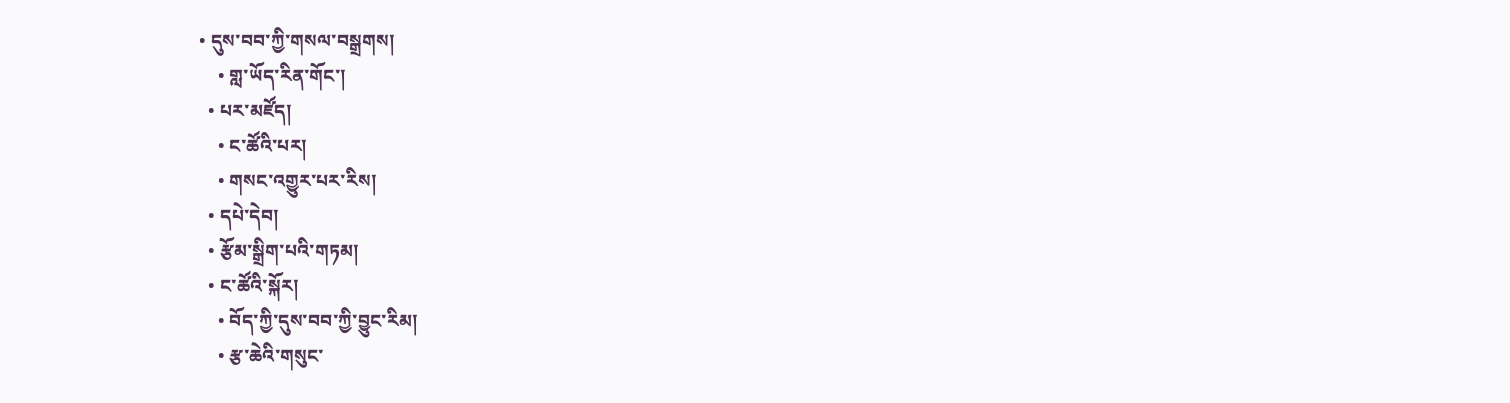• དུས་བབ་ཀྱི་གསལ་བསྒྲགས།
    • གླ་ཡོད་རིན་གོང་།
  • པར་མཛོད།
    • ང་ཚོའི་པར།
    • གསང་འགྱུར་པར་རིས།
  • དཔེ་དེབ།
  • རྩོམ་སྒྲིག་པའི་གཏམ།
  • ང་ཚོའི་སྐོར།
    • བོད་ཀྱི་དུས་བབ་ཀྱི་བྱུང་རིམ།
    • རྩ་ཆེའི་གསུང་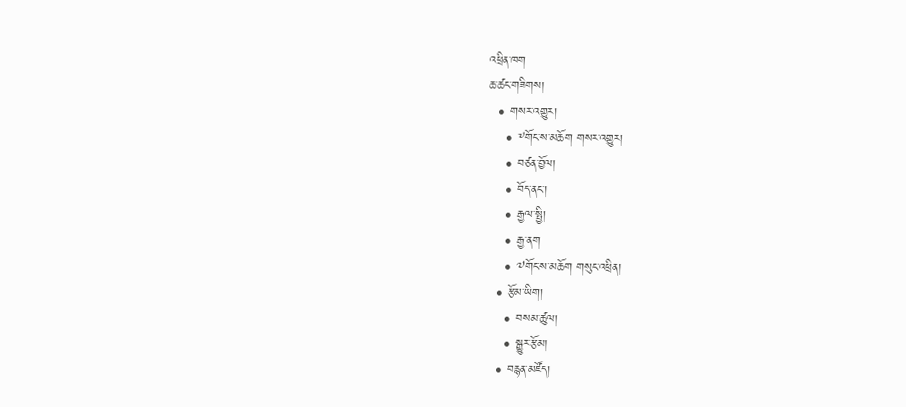འཕྲིན་ཁག
ཆ་ཚང་གཟིགས།
  • གསར་འགྱུར།
    • ༸གོང་ས་མཆོག གསར་འགྱུར།
    • བཙན་བྱོལ།
    • བོད་ནང་།
    • རྒྱལ་སྤྱི།
    • རྒྱ་ནག
    • ༧གོང་ས་མཆོག གསུང་འཕྲིན།
  • རྩོམ་ཡིག།
    • བསམ་ཚུལ།
    • སྒྱུར་རྩོམ།
  • བརྙན་མཛོད།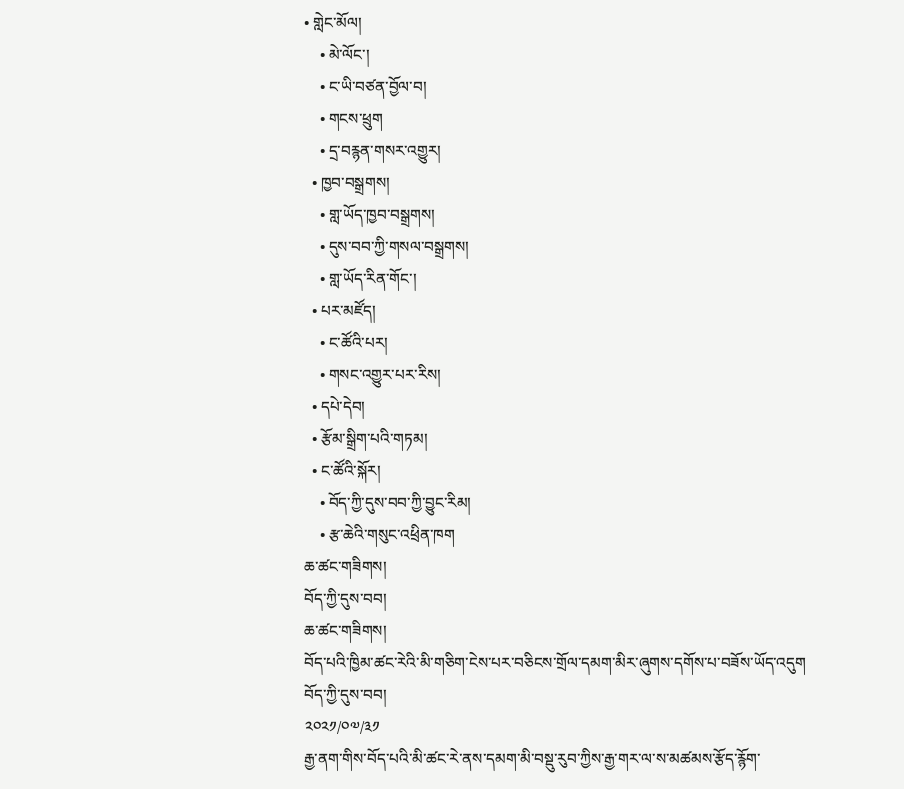• གླེང་མོལ།
    • མེ་ལོང་།
    • ང་ཡི་བཙན་བྱོལ་བ།
    • གངས་ཕྲུག
    • དྲ་བརྙན་གསར་འགྱུར།
  • ཁྱབ་བསྒྲགས།
    • གླ་ཡོད་ཁྱབ་བསྒྲགས།
    • དུས་བབ་ཀྱི་གསལ་བསྒྲགས།
    • གླ་ཡོད་རིན་གོང་།
  • པར་མཛོད།
    • ང་ཚོའི་པར།
    • གསང་འགྱུར་པར་རིས།
  • དཔེ་དེབ།
  • རྩོམ་སྒྲིག་པའི་གཏམ།
  • ང་ཚོའི་སྐོར།
    • བོད་ཀྱི་དུས་བབ་ཀྱི་བྱུང་རིམ།
    • རྩ་ཆེའི་གསུང་འཕྲིན་ཁག
ཆ་ཚང་གཟིགས།
བོད་ཀྱི་དུས་བབ།
ཆ་ཚང་གཟིགས།
བོད་པའི་ཁྱིམ་ཚང་རེའི་མི་གཅིག་ངེས་པར་བཅིངས་གྲོལ་དམག་མིར་ཞུགས་དགོས་པ་བཟོས་ཡོད་འདུག
བོད་ཀྱི་དུས་བབ།
༢༠༢༡/༠༧/༣༡
རྒྱ་ནག་གིས་བོད་པའི་མི་ཚང་རེ་ནས་དམག་མི་བསྡུ་རུབ་ཀྱིས་རྒྱ་གར་ལ་ས་མཚམས་རྩོད་རྙོག་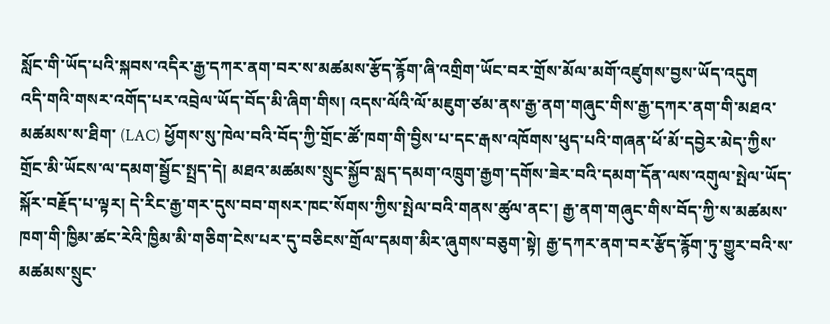སློང་གི་ཡོད་པའི་སྐབས་འདིར་རྒྱ་དཀར་ནག་བར་ས་མཚམས་རྩོད་རྙོག་ཞི་འགྲིག་ཡོང་བར་གྲོས་མོལ་མགོ་འཛུགས་བྱས་ཡོད་འདུག
འདི་གའི་གསར་འགོད་པར་འབྲེལ་ཡོད་བོད་མི་ཞིག་གིས། འདས་ལོའི་ལོ་མཇུག་ཙམ་ནས་རྒྱ་ནག་གཞུང་གིས་རྒྱ་དཀར་ནག་གི་མཐའ་མཚམས་ས་ཐིག་ (LAC) ཕྱོགས་སུ་ཁེལ་བའི་བོད་ཀྱི་གྲོང་ཚོ་ཁག་གི་བྱིས་པ་དང་རྒས་འཁོགས་ཕུད་པའི་གཞན་ཕོ་མོ་དབྱེར་མེད་ཀྱིས་གྲོང་མི་ཡོངས་ལ་དམག་སྦྱོང་སྤྲད་དེ། མཐའ་མཚམས་སྲུང་སྐྱོབ་སླད་དམག་འཁྲུག་རྒྱག་དགོས་ཟེར་བའི་དམག་དོན་ལས་འགུལ་སྤེལ་ཡོད་སྐོར་བརྗོད་པ་ལྟར། དེ་རིང་རྒྱ་གར་དུས་བབ་གསར་ཁང་སོགས་ཀྱིས་སྤེལ་བའི་གནས་ཚུལ་ནང་། རྒྱ་ནག་གཞུང་གིས་བོད་ཀྱི་ས་མཚམས་ཁག་གི་ཁྱིམ་ཚང་རེའི་ཁྱིམ་མི་གཅིག་ངེས་པར་དུ་བཅིངས་གྲོལ་དམག་མིར་ཞུགས་བཅུག་སྟེ། རྒྱ་དཀར་ནག་བར་རྩོད་རྙོག་ཏུ་གྱུར་བའི་ས་མཚམས་སྲུང་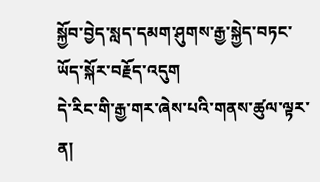སྐྱོབ་བྱེད་སླད་དམག་ཤུགས་རྒྱ་སྐྱེད་བཏང་ཡོད་སྐོར་བརྗོད་འདུག
དེ་རིང་གི་རྒྱ་གར་ཞེས་པའི་གནས་ཚུལ་ལྟར་ན།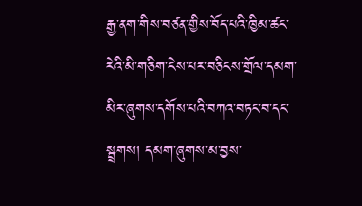རྒྱ་ནག་གིས་བཙན་གྱིས་བོད་པའི་ཁྱིམ་ཚང་རེའི་མི་གཅིག་ངེས་པར་བཅིངས་གྲོལ་དམག་མིར་ཞུགས་དགོས་པའི་བཀའ་བཏང་བ་དང་སྦྲགས། དམག་ཞུགས་མ་བྱས་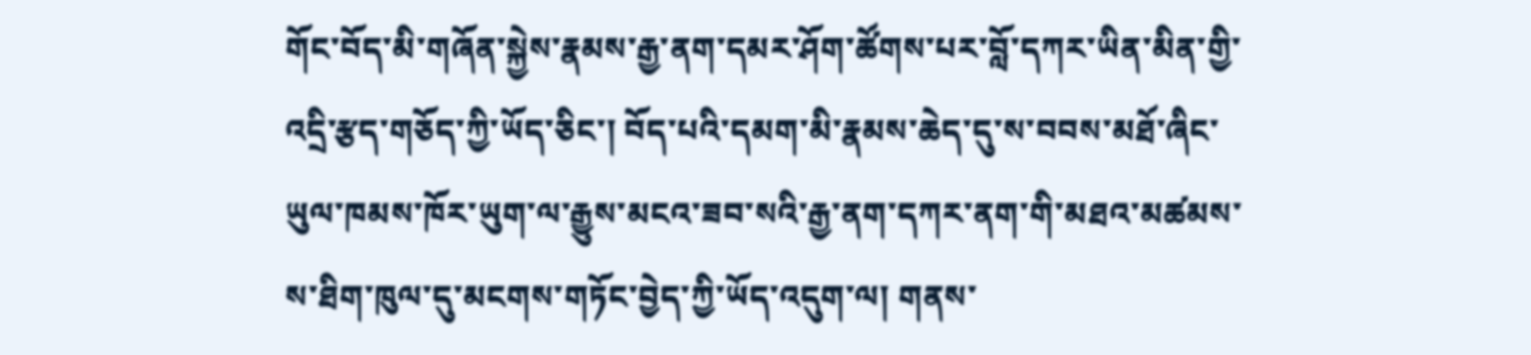གོང་བོད་མི་གཞོན་སྐྱེས་རྣམས་རྒྱ་ནག་དམར་ཤོག་ཚོགས་པར་བློ་དཀར་ཡིན་མིན་གྱི་འདྲི་རྩད་གཅོད་ཀྱི་ཡོད་ཅིང་། བོད་པའི་དམག་མི་རྣམས་ཆེད་དུ་ས་བབས་མཐོ་ཞིང་ཡུལ་ཁམས་ཁོར་ཡུག་ལ་རྒྱུས་མངའ་ཟབ་སའི་རྒྱ་ནག་དཀར་ནག་གི་མཐའ་མཚམས་ས་ཐིག་ཁུལ་དུ་མངགས་གཏོང་བྱེད་ཀྱི་ཡོད་འདུག་ལ། གནས་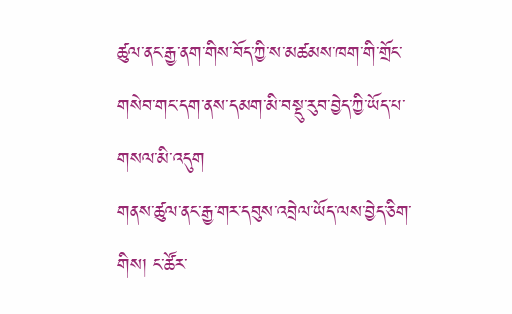ཚུལ་ནང་རྒྱ་ནག་གིས་བོད་ཀྱི་ས་མཚམས་ཁག་གི་གྲོང་གསེབ་གང་དག་ནས་དམག་མི་བསྡུ་རུབ་བྱེད་ཀྱི་ཡོད་པ་གསལ་མི་འདུག
གནས་ཚུལ་ནང་རྒྱ་གར་དབུས་འབྲེལ་ཡོད་ལས་བྱེད་ཅིག་གིས། ང་ཚོར་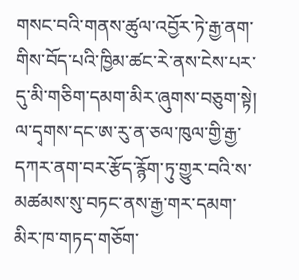གསང་བའི་གནས་ཚུལ་འབྱོར་ཏེ་རྒྱ་ནག་གིས་བོད་པའི་ཁྱིམ་ཚང་རེ་ནས་ངེས་པར་དུ་མི་གཅིག་དམག་མིར་ཞུགས་བཅུག་སྟེ། ལ་དྭགས་དང་ཨ་རུ་ན་ཅལ་ཁུལ་གྱི་རྒྱ་དཀར་ནག་བར་རྩོད་རྙོག་ཏུ་གྱུར་བའི་ས་མཚམས་སུ་བཏང་ནས་རྒྱ་གར་དམག་མིར་ཁ་གཏད་གཅོག་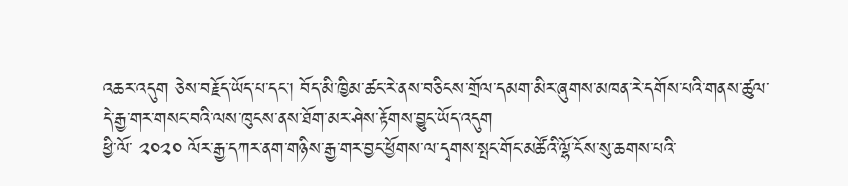འཆར་འདུག ཅེས་བརྗོད་ཡོད་པ་དང་། བོད་མི་ཁྱིམ་ཚང་རེ་ནས་བཅིངས་གྲོལ་དམག་མིར་ཞུགས་མཁན་རེ་དགོས་པའི་གནས་ཚུལ་དེ་རྒྱ་གར་གསང་བའི་ལས་ཁུངས་ནས་ཐོག་མར་ཤེས་རྟོགས་བྱུང་ཡོད་འདུག
ཕྱི་ལོ་ ༢༠༢༠ ལོར་རྒྱ་དཀར་ནག་གཉིས་རྒྱ་གར་བྱང་ཕྱོགས་ལ་དྭགས་སྤང་གོང་མཚོའི་ལྷོ་ངོས་སུ་ཆགས་པའི་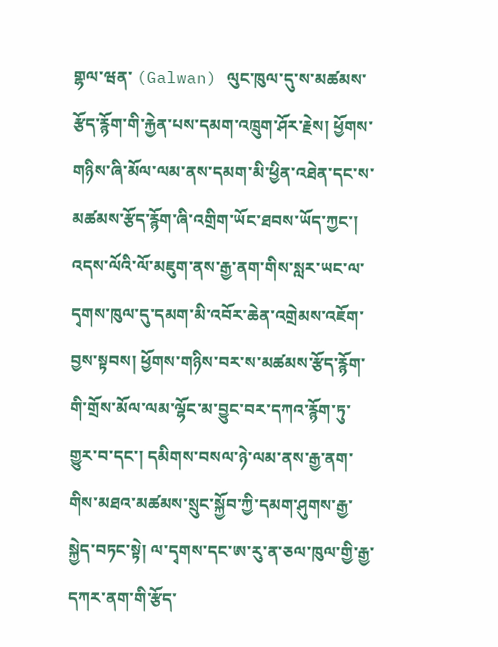གྷལ་ཝན་ (Galwan) ལུང་ཁུལ་དུ་ས་མཚམས་རྩོད་རྙོག་གི་རྐྱེན་པས་དམག་འཁྲུག་ཤོར་རྗེས། ཕྱོགས་གཉིས་ཞི་མོལ་ལམ་ནས་དམག་མི་ཕྱིན་འཐེན་དང་ས་མཚམས་རྩོད་རྙོག་ཞི་འགྲིག་ཡོང་ཐབས་ཡོད་ཀྱང་། འདས་ལོའི་ལོ་མཇུག་ནས་རྒྱ་ནག་གིས་སླར་ཡང་ལ་དྭགས་ཁུལ་དུ་དམག་མི་འབོར་ཆེན་འགྲེམས་འཇོག་བྱས་སྟབས། ཕྱོགས་གཉིས་བར་ས་མཚམས་རྩོད་རྙོག་གི་གྲོས་མོལ་ལམ་ལྷོང་མ་བྱུང་བར་དཀའ་རྙོག་ཏུ་གྱུར་བ་དང་། དམིགས་བསལ་ཉེ་ལམ་ནས་རྒྱ་ནག་གིས་མཐའ་མཚམས་སྲུང་སྐྱོབ་ཀྱི་དམག་ཤུགས་རྒྱ་སྐྱེད་བཏང་སྟེ། ལ་དྭགས་དང་ཨ་རུ་ན་ཅལ་ཁུལ་གྱི་རྒྱ་དཀར་ནག་གི་རྩོད་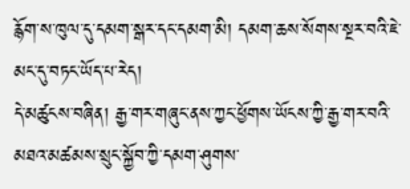རྙོག་ས་ཁུལ་དུ་དམག་སྒར་དང་དམག་མི། དམག་ཆས་སོགས་སྔར་བའི་ཇེ་མང་དུ་བཏང་ཡོད་པ་རེད།
དེ་མཚུངས་བཞིན། རྒྱ་གར་གཞུང་ནས་ཀྱང་ཕྱོགས་ཡོངས་ཀྱི་རྒྱ་གར་བའི་མཐའ་མཚམས་སྲུང་སྐྱོབ་ཀྱི་དམག་ཤུགས་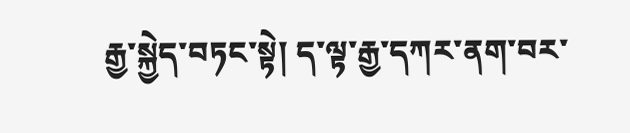རྒྱ་སྐྱེད་བཏང་སྟེ། ད་ལྟ་རྒྱ་དཀར་ནག་བར་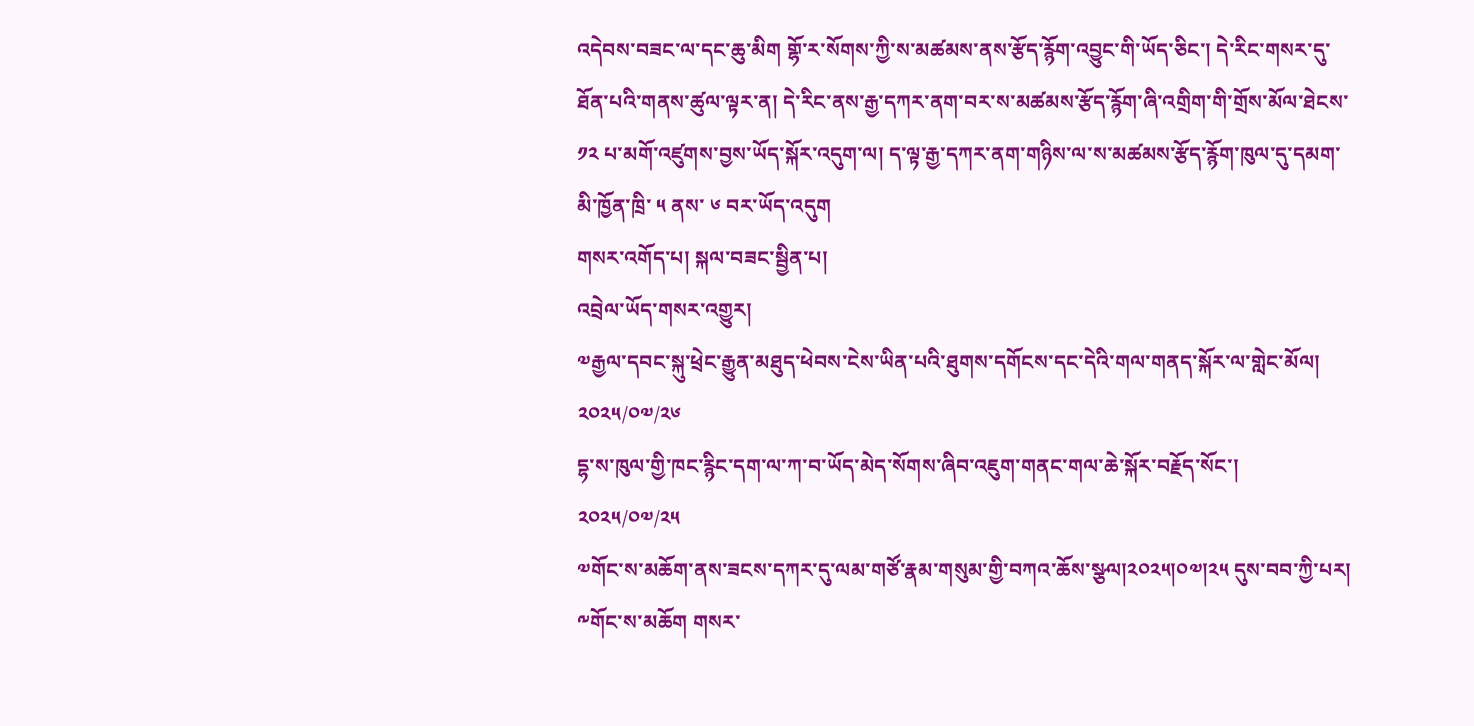འདེབས་བཟང་ལ་དང་ཆུ་མིག གྷོ་ར་སོགས་ཀྱི་ས་མཚམས་ནས་རྩོད་རྙོག་འབྱུང་གི་ཡོད་ཅིང་། དེ་རིང་གསར་དུ་ཐོན་པའི་གནས་ཚུལ་ལྟར་ན། དེ་རིང་ནས་རྒྱ་དཀར་ནག་བར་ས་མཚམས་རྩོད་རྙོག་ཞི་འགྲིག་གི་གྲོས་མོལ་ཐེངས་ ༡༢ པ་མགོ་འཛུགས་བྱས་ཡོད་སྐོར་འདུག་ལ། ད་ལྟ་རྒྱ་དཀར་ནག་གཉིས་ལ་ས་མཚམས་རྩོད་རྙོག་ཁུལ་དུ་དམག་མི་ཁྱོན་ཁྲི་ ༥ ནས་ ༦ བར་ཡོད་འདུག
གསར་འགོད་པ། སྐལ་བཟང་སྦྱིན་པ།
འབྲེལ་ཡོད་གསར་འགྱུར།
༧རྒྱལ་དབང་སྐུ་ཕྲེང་རྒྱུན་མཐུད་ཕེབས་ངེས་ཡིན་པའི་ཐུགས་དགོངས་དང་དེའི་གལ་གནད་སྐོར་ལ་གླེང་མོལ།
༢༠༢༥/༠༧/༢༦
དྷ་ས་ཁུལ་གྱི་ཁང་རྙིང་དག་ལ་ཀ་བ་ཡོད་མེད་སོགས་ཞིབ་འཇུག་གནང་གལ་ཆེ་སྐོར་བརྗོད་སོང་།
༢༠༢༥/༠༧/༢༥
༧གོང་ས་མཆོག་ནས་ཟངས་དཀར་དུ་ལམ་གཙོ་རྣམ་གསུམ་གྱི་བཀའ་ཆོས་སྩལ།༢༠༢༥།༠༧།༢༥ དུས་བབ་ཀྱི་པར།
༸གོང་ས་མཆོག གསར་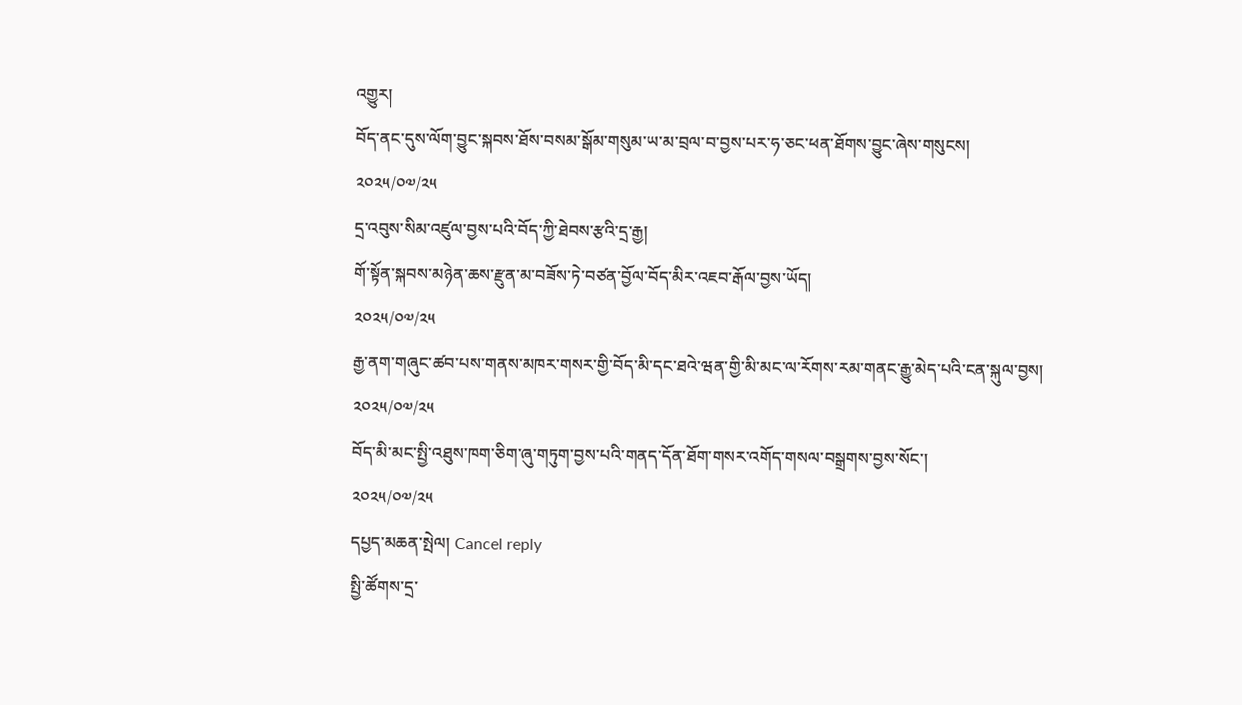འགྱུར།
བོད་ནང་དུས་ལོག་བྱུང་སྐབས་ཐོས་བསམ་སྒོམ་གསུམ་ཡ་མ་བྲལ་བ་བྱས་པར་ཧ་ཅང་ཕན་ཐོགས་བྱུང་ཞེས་གསུངས།
༢༠༢༥/༠༧/༢༥
དྲ་འབུས་སིམ་འཛུལ་བྱས་པའི་བོད་ཀྱི་ཐེབས་རྩའི་དྲ་རྒྱ།
གོ་སྟོན་སྐབས་མཉེན་ཆས་རྫུན་མ་བཟོས་ཏེ་བཙན་བྱོལ་བོད་མིར་འཇབ་རྒོལ་བྱས་ཡོད།
༢༠༢༥/༠༧/༢༥
རྒྱ་ནག་གཞུང་ཚབ་པས་གནས་མཁར་གསར་གྱི་བོད་མི་དང་ཐའེ་ཝན་གྱི་མི་མང་ལ་རོགས་རམ་གནང་རྒྱུ་མེད་པའི་ངན་སྐུལ་བྱས།
༢༠༢༥/༠༧/༢༥
བོད་མི་མང་སྤྱི་འཐུས་ཁག་ཅིག་ཞུ་གཏུག་བྱས་པའི་གནད་དོན་ཐོག་གསར་འགོད་གསལ་བསྒྲགས་བྱས་སོང་།
༢༠༢༥/༠༧/༢༥
དཔྱད་མཆན་སྤེལ། Cancel reply
སྤྱི་ཚོགས་དྲ་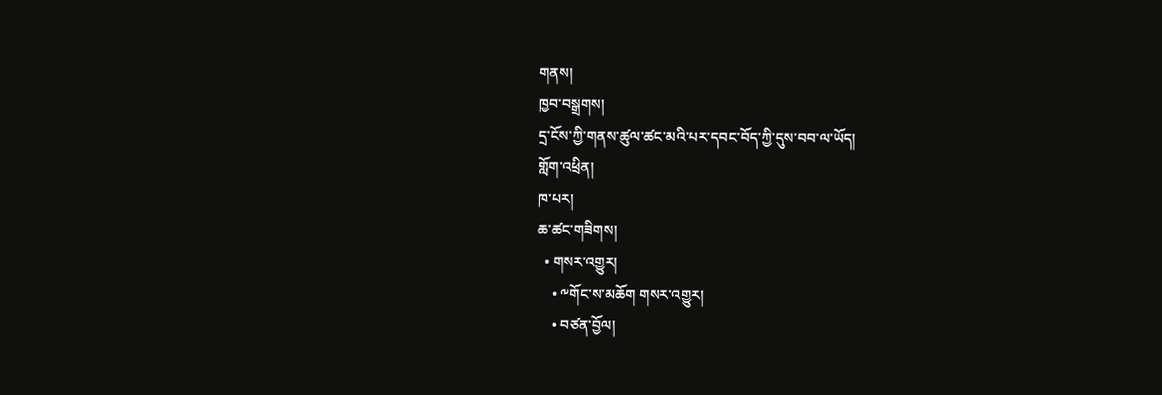གནས།
ཁྱབ་བསྒྲགས།
དྲ་ངོས་ཀྱི་གནས་ཚུལ་ཚང་མའི་པར་དབང་བོད་ཀྱི་དུས་བབ་ལ་ཡོད།
གློག་འཕྲིན།
ཁ་པར།
ཆ་ཚང་གཟིགས།
  • གསར་འགྱུར།
    • ༸གོང་ས་མཆོག གསར་འགྱུར།
    • བཙན་བྱོལ།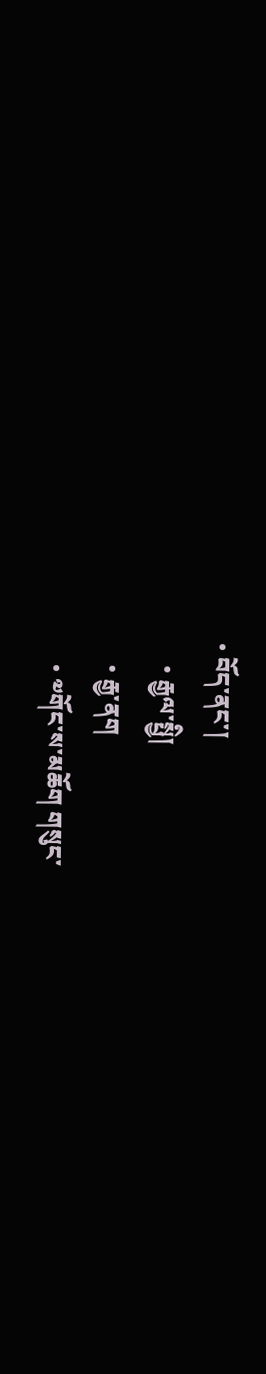• བོད་ནང་།
    • རྒྱལ་སྤྱི།
    • རྒྱ་ནག
    • ༧གོང་ས་མཆོག གསུང་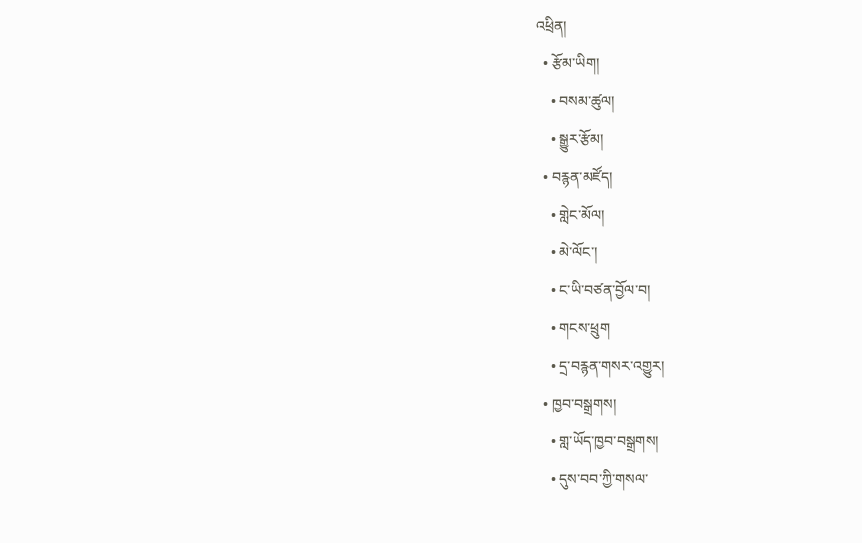འཕྲིན།
  • རྩོམ་ཡིག།
    • བསམ་ཚུལ།
    • སྒྱུར་རྩོམ།
  • བརྙན་མཛོད།
    • གླེང་མོལ།
    • མེ་ལོང་།
    • ང་ཡི་བཙན་བྱོལ་བ།
    • གངས་ཕྲུག
    • དྲ་བརྙན་གསར་འགྱུར།
  • ཁྱབ་བསྒྲགས།
    • གླ་ཡོད་ཁྱབ་བསྒྲགས།
    • དུས་བབ་ཀྱི་གསལ་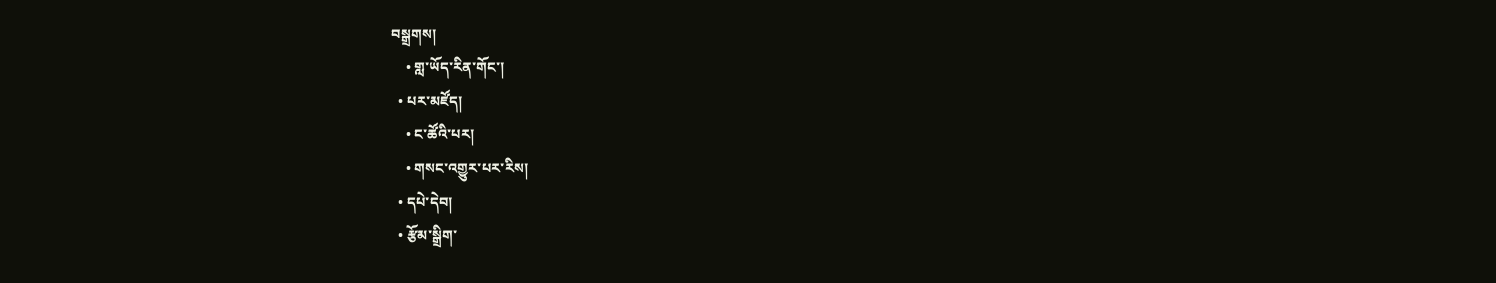བསྒྲགས།
    • གླ་ཡོད་རིན་གོང་།
  • པར་མཛོད།
    • ང་ཚོའི་པར།
    • གསང་འགྱུར་པར་རིས།
  • དཔེ་དེབ།
  • རྩོམ་སྒྲིག་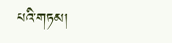པའི་གཏམ།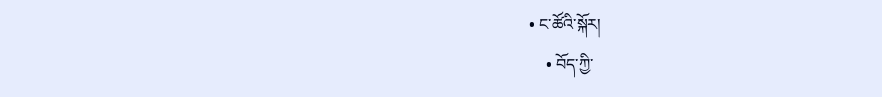• ང་ཚོའི་སྐོར།
    • བོད་ཀྱི་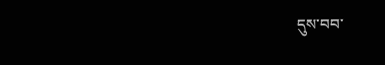དུས་བབ་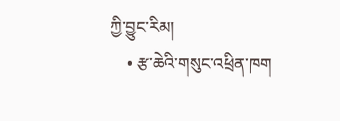ཀྱི་བྱུང་རིམ།
    • རྩ་ཆེའི་གསུང་འཕྲིན་ཁག